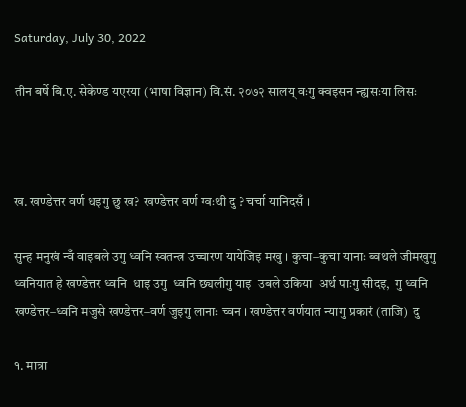Saturday, July 30, 2022

तीन बर्षे बि.ए. सेकेण्ड यएरया (भाषा विज्ञान) वि.सं. २०७२ सालय् वःगु क्वइसन न्ह्यसःया लिसः



ख. खण्डेत्तर वर्ण धइगु छु ख?  खण्डेत्तर वर्ण ग्वःथी दु ? चर्चा यानिदसँ ।

सुन्ह मनुखं न्वँ वाइबले उगु ध्वनि स्वतन्त्र उच्चारण यायेजिइ मखु । कुचा–कुचा यानाः ब्वथले जीमखुगु ध्वनियात हे खण्डेत्तर ध्वनि  धाइ उगु  ध्वनि छ्यलीगु याइ  उबले उकिया  अर्थ पाःगु सीदइ,  गु ध्वनि  खण्डेत्तर–ध्वनि मजुसे खण्डेत्तर–वर्ण जुइगु लानाः च्वन । खण्डेत्तर वर्णयात न्यागु प्रकारं (ताजि)  दु

१. मात्रा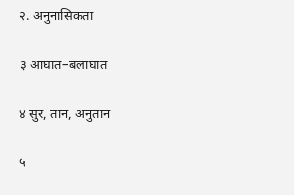२. अनुनासिकता

३ आघात–बलाघात

४ सुर, तान, अनुतान

५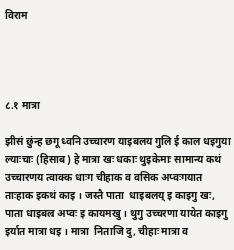विराम




८.१ मात्रा

झीसं छुंन्ह छगू ध्वनि उच्चारण याइबलय गुलि ई काल धइगुया ल्याःचाः (हिसाब) हे मात्रा खः धकाः थुइकेमाः सामान्य कथं उच्चारणय त्वाक्क धाःग चीहाक व वसिक अप्वःगयात ताःहाक इकथं काइ । जस्तै पाता  धाइबलय् इ काइगु खः, पाता धाइबल्र अप्वः इ कायमखु । थुगु उच्चरणा यायेत काइगु इर्यात मात्रा धइ । मात्रा  निताजि दु, चीहाः मात्रा व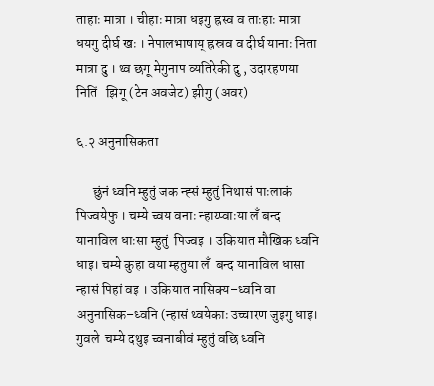ताहाः मात्रा । चीहाः मात्रा धइगु ह्रस्व व ताःहाः मात्रा धयगु दीर्घ खः । नेपालभाषाय् ह्रस्रव व दीर्घ यानाः निता मात्रा दु । थ्व छगू मेगुनाप व्यतिरेकी दु , उदारहणया नितिं   झिगू (टेन अवजेट) झीगु (अवर)

६.२ अनुनासिकता

      छुंनं ध्वनि म्हुतुं जक न्ह्सं म्हुतुं निथासं पाःलाकं पिज्वयेफु । चम्ये च्वय वनाः न्हाय्प्वाःया लँ बन्द यानाविल धाःसा म्हुतुं  पिज्वइ । उकियात मौखिक ध्वनि धाइ। चम्ये कुहा वया म्हतुया लँ  बन्द यानाविल धासा न्हासं पिहां वइ । उकियात नासिक्य–ध्वनि वा अनुनासिक–ध्वनि (न्हासं थ्वयेकाः उच्चारण जुइगु धाइ। गुवले  चम्ये दथुइ च्वनाबीवं म्हुतुं वछि ध्वनि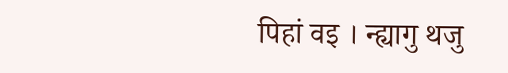पिहां वइ । न्ह्यागु थजु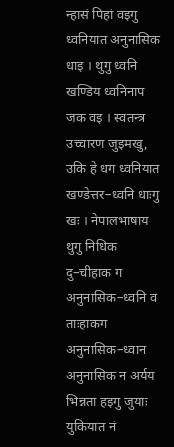न्हासं पिहां वइगु ध्वनियात अनुनासिक धाइ । थुगु ध्वनि खण्डिय ध्वनिनाप जक वइ । स्वतन्त्र उच्चारण जुइमखु, उकि हे धग ध्वनियात खण्डेत्तर–ध्वनि धाःगु खः । नेपालभाषाय थुगु निधिक दु–चीहाक ग अनुनासिक–ध्वनि व ताःहाकग अनुनासिक–ध्वान अनुनासिक न अर्यय भिन्नता हइगु जुयाः युकियात नं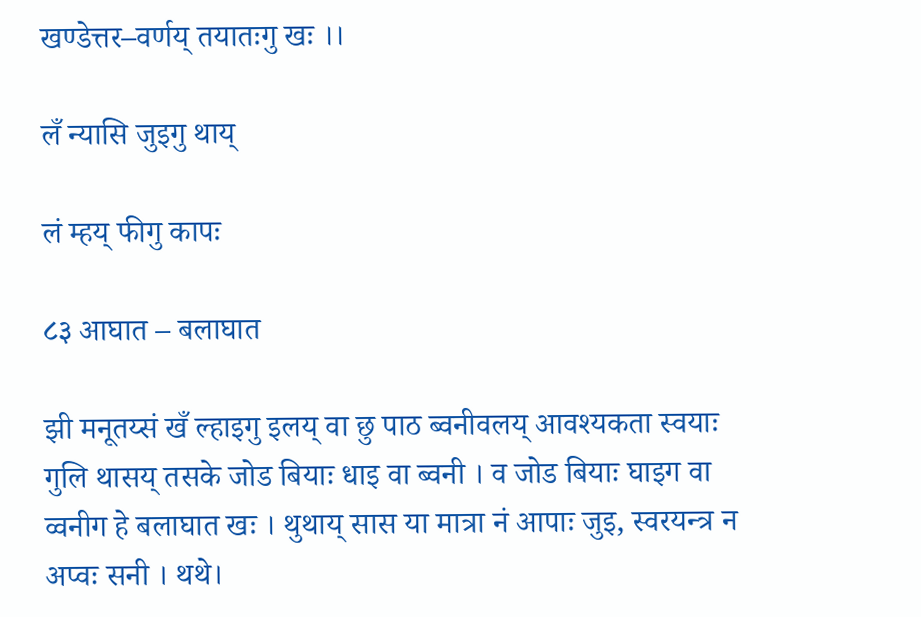खण्डेत्तर–वर्णय् तयातःगु खः ।।

लँ न्यासि जुइगु थाय्

लं म्हय् फीगु कापः

८३ आघात – बलाघात

झी मनूतय्सं खँ ल्हाइगु इलय् वा छु पाठ ब्वनीवलय् आवश्यकता स्वयाः गुलि थासय् तसके जोड बियाः धाइ वा ब्वनी । व जोड बियाः घाइग वा व्वनीग हे बलाघात खः । थुथाय् सास या मात्रा नं आपाः जुइ, स्वरयन्त्र न अप्वः सनी । थथे।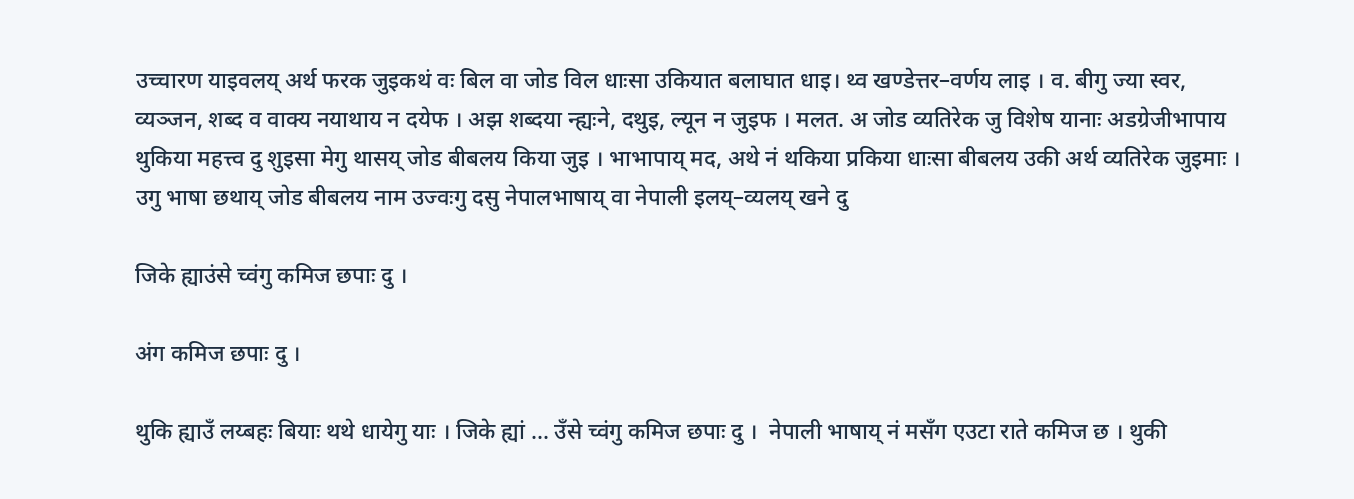उच्चारण याइवलय् अर्थ फरक जुइकथं वः बिल वा जोड विल धाःसा उकियात बलाघात धाइ। थ्व खण्डेत्तर–वर्णय लाइ । व. बीगु ज्या स्वर, व्यञ्जन, शब्द व वाक्य नयाथाय न दयेफ । अझ शब्दया न्ह्यःने, दथुइ, ल्यून न जुइफ । मलत. अ जोड व्यतिरेक जु विशेष यानाः अडग्रेजीभापाय थुकिया महत्त्व दु शुइसा मेगु थासय् जोड बीबलय किया जुइ । भाभापाय् मद, अथे नं थकिया प्रकिया धाःसा बीबलय उकी अर्थ व्यतिरेक जुइमाः । उगु भाषा छथाय् जोड बीबलय नाम उज्वःगु दसु नेपालभाषाय् वा नेपाली इलय्–व्यलय् खने दु

जिके ह्याउंसे च्वंगु कमिज छपाः दु ।

अंग कमिज छपाः दु ।

थुकि ह्याउँ लय्बहः बियाः थथे धायेगु याः । जिके ह्यां ... उँसे च्वंगु कमिज छपाः दु ।  नेपाली भाषाय् नं मसँग एउटा राते कमिज छ । थुकी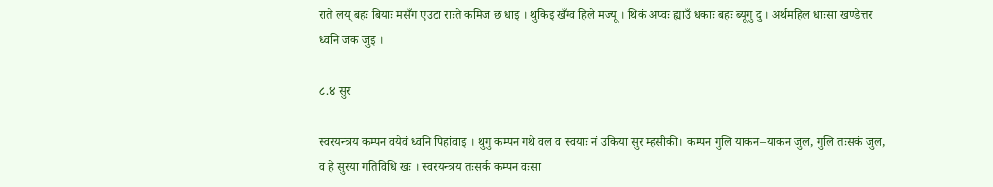राते लय् बहः बियाः मसँग एउटा राःते कमिज छ धाइ । थुकिइ खँग्व हिले मज्यू । थिकं अप्वः ह्याउँ धकाः बहः ब्यूगु दु । अर्थमहिल धाःसा खण्डेत्तर ध्वनि जक जुइ ।

८.४ सुर

स्वरयन्त्रय कम्पन वयेवं ध्वनि पिहांवाइ । थुगु कम्पन गथे वल व स्वयाः नं उकिया सुर म्हसीकी। कम्पन गुलि याकन–याकन जुल, गुलि तःसकं जुल, व हे सुरया गतिविधि खः । स्वरयन्त्रय तःसर्क कम्पन वःसा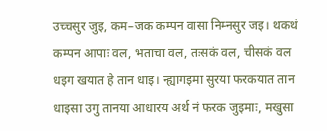उच्चसुर जुइ, कम–जक कम्पन वासा निम्नसुर जइ। थकथं कम्पन आपाः वल, भताचा वल, तःसकं वल, चीसकं वल धइग खयात हे तान धाइ। न्ह्यागइमा सुरया फरकयात तान धाइसा उगु तानया आधारय अर्थ नं फरक जुइमाः, मखुसा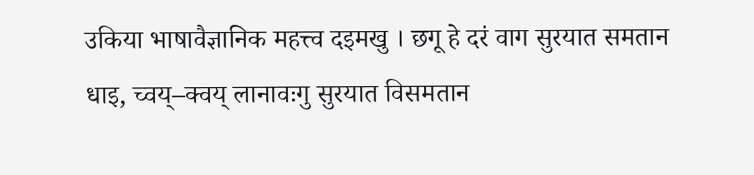उकिया भाषावैज्ञानिक महत्त्व दइमखु । छगू हे दरं वाग सुरयात समतान धाइ, च्वय्–क्वय् लानावःगु सुरयात विसमतान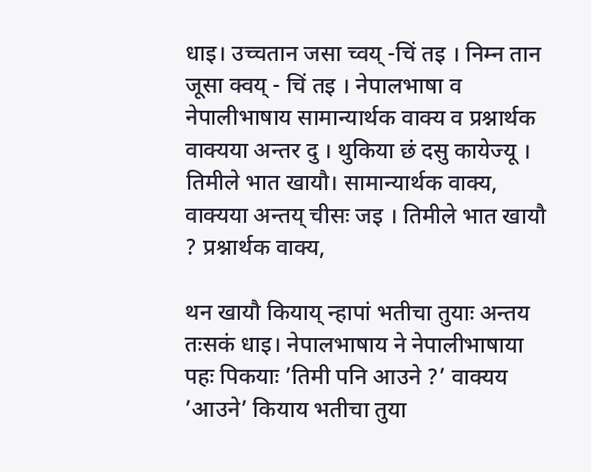धाइ। उच्चतान जसा च्वय् -चिं तइ । निम्न तान जूसा क्वय् - चिं तइ । नेपालभाषा व नेपालीभाषाय सामान्यार्थक वाक्य व प्रश्नार्थक वाक्यया अन्तर दु । थुकिया छं दसु कायेज्यू । तिमीले भात खायौ। सामान्यार्थक वाक्य, वाक्यया अन्तय् चीसः जइ । तिमीले भात खायौ ? प्रश्नार्थक वाक्य,

थन खायौ कियाय् न्हापां भतीचा तुयाः अन्तय तःसकं धाइ। नेपालभाषाय ने नेपालीभाषाया पहः पिकयाः ’तिमी पनि आउने ?’ वाक्यय ’आउने’ कियाय भतीचा तुया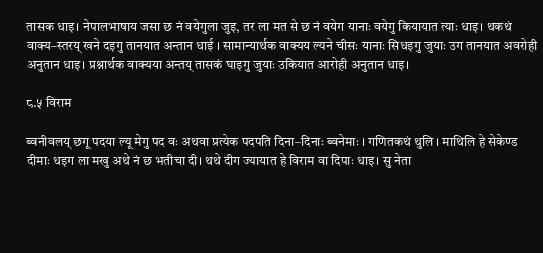तासक धाइ। नेपालभाषाय जसा छ नं वयेगुला जुइ, तर ला मत से छ नं वयेग यानाः वयेगु कियायात त्याः धाइ। थकथं वाक्य–स्तरय् खने दइगु तानयात अन्तान धाई । सामान्यार्थक वाक्यय ल्यने चीसः यानाः सिधइगु जुयाः उग तानयात अवरोही अनुतान धाइ। प्रश्नार्थक वाक्यया अन्तय् तासकं घाइगु जुयाः उकियात आरोही अनुतान धाइ।

८.५ विराम

ब्वनीवलय् छगू पदया ल्यू मेगु पद वः अथवा प्रत्येक पदपति दिना–दिनाः ब्वनेमाः । गणितकथं थुलि । माथिलि हे सेकेण्ड दीमाः धइग ला मखु अथे नं छ भतीचा दी। थथे दीग ज्यायात हे विराम वा दिपाः धाइ। सु नेता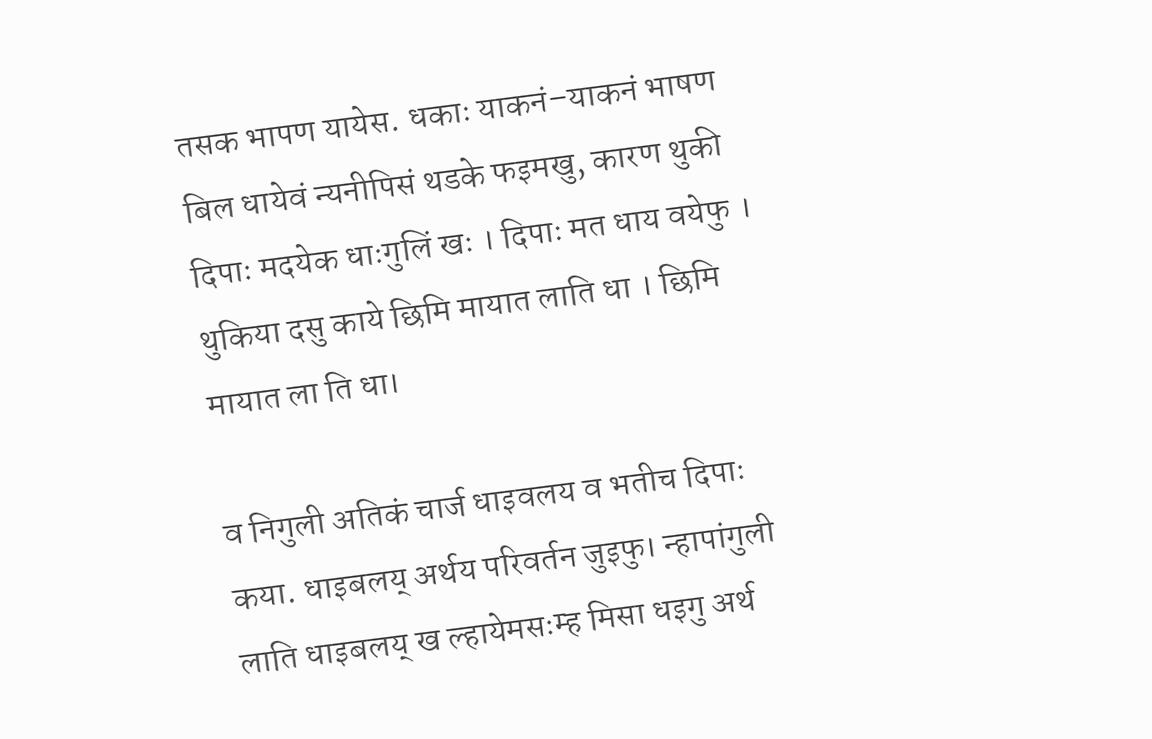तसक भापण यायेस. धकाः याकनं–याकनं भाषण बिल धायेवं न्यनीपिसं थडके फइमखु, कारण थुकी दिपाः मदयेक धाःगुलिं खः । दिपाः मत धाय वयेफु ।  थुकिया दसु काये छिमि मायात लाति धा । छिमि मायात ला ति धा।

व निगुली अतिकं चार्ज धाइवलय व भतीच दिपाः कया. धाइबलय् अर्थय परिवर्तन जुइफु। न्हापांगुली लाति धाइबलय् ख ल्हायेमसःम्ह मिसा धइगु अर्थ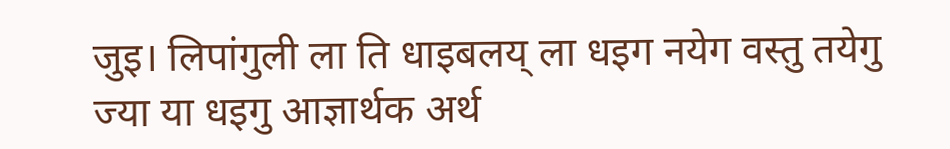जुइ। लिपांगुली ला ति धाइबलय् ला धइग नयेग वस्तु तयेगु ज्या या धइगु आज्ञार्थक अर्थ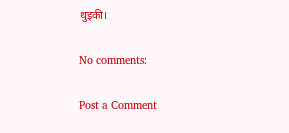थुइकी।

No comments:

Post a Comment